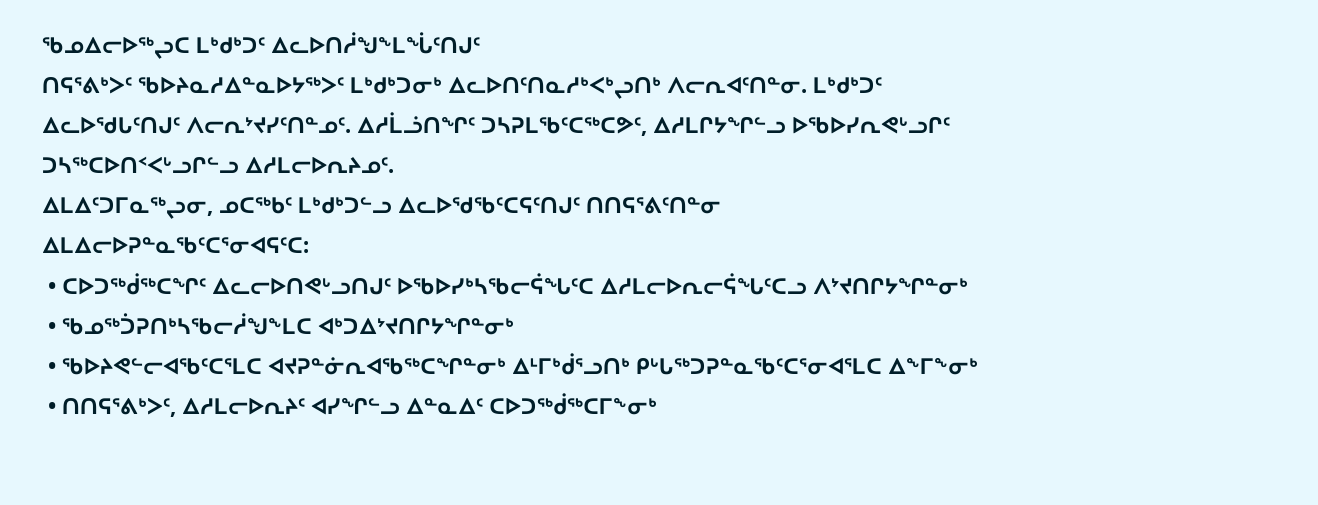ᖃᓄᐃᓕᐅᖅᖢᑕ ᒪᒃᑯᒃᑐᑦ ᐃᓚᐅᑎᓲᖑᖕᒪᖔᑦᑎᒍᑦ
ᑎᕋᕐᕕᒃᐳᑦ ᖃᐅᔨᓇᓱᐃᓐᓇᐅᔭᖅᐳᑦ ᒪᒃᑯᒃᑐᓂᒃ ᐃᓚᐅᑎᑦᑎᓇᓱᒃᐸᒃᖢᑎᒃ ᐱᓕᕆᐊᑦᑎᓐᓂ. ᒪᒃᑯᒃᑐᑦ ᐃᓚᐅᖁᒐᑦᑎᒍᑦ ᐱᓕᕆᔾᔪᓯᑦᑎᓐᓄᑦ. ᐃᓱᒫᓘᑎᖏᑦ ᑐᓴᕈᒪᖃᑦᑕᖅᑕᕗᑦ, ᐃᓱᒪᒋᔭᖏᓪᓗ ᐅᖃᐅᓯᕆᕙᒡᓗᒋᑦ ᑐᓴᖅᑕᐅᑎᑉᐸᒡᓗᒋᓪᓗ ᐃᓱᒪᓕᐅᕆᔨᓄᑦ.
ᐃᒪᐃᑦᑐᒥᓇᖅᖢᓂ, ᓄᑕᖅᑲᑦ ᒪᒃᑯᒃᑐᓪᓗ ᐃᓚᐅᖁᖃᑦᑕᕋᑦᑎᒍᑦ ᑎᑎᕋᕐᕕᑦᑎᓐᓂ ᐃᒪᐃᓕᐅᕈᓐᓇᖃᑦᑕᕐᓂᐊᕋᑦᑕ:
 • ᑕᐅᑐᖅᑰᖅᑕᖏᑦ ᐃᓚᓕᐅᑎᕙᒡᓗᑎᒍᑦ ᐅᖃᐅᓯᒃᓴᖃᓕᕌᖓᑦᑕ ᐃᓱᒪᓕᐅᕆᓕᕌᖓᑦᑕᓗ ᐱᔾᔪᑎᒋᔭᖏᓐᓂᒃ
 • ᖃᓄᖅᑑᕈᑎᒃᓴᖃᓕᓲᖑᖕᒪᑕ ᐊᒃᑐᐃᔾᔪᑎᒋᔭᖏᓐᓂᒃ
 • ᖃᐅᔨᕙᓪᓕᐊᖃᑦᑕᕐᒪᑕ ᐊᔪᕈᓐᓃᕆᐊᖃᖅᑕᖏᓐᓂᒃ ᐃᒻᒥᒃᑰᕐᓗᑎᒃ ᑭᒡᒐᖅᑐᕈᓐᓇᖃᑦᑕᕐᓂᐊᕐᒪᑕ ᐃᖕᒥᖕᓂᒃ
 • ᑎᑎᕋᕐᕕᒃᐳᑦ, ᐃᓱᒪᓕᐅᕆᔨᑦ ᐊᓯᖏᓪᓗ ᐃᓐᓇᐃᑦ ᑕᐅᑐᖅᑰᖅᑕᒥᖕᓂᒃ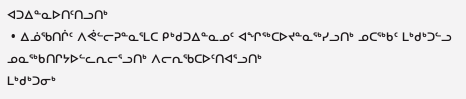ᐊᑐᐃᓐᓇᐅᑎᑦᑎᓗᑎᒃ
 • ᐃᓅᖃᑎᒌᑦ ᐱᕚᓪᓕᕈᓐᓇᕐᒪᑕ ᑭᒃᑯᑐᐃᓐᓇᓄᑦ ᐊᖏᖅᑕᐅᔪᓐᓇᖅᓯᓗᑎᒃ ᓄᑕᖅᑲᑦ ᒪᒃᑯᒃᑐᓪᓗ ᓄᓇᖅᑲᑎᒋᔭᐅᓪᓚᕆᓕᕐᓗᑎᒃ ᐱᓕᕆᖃᑕᐅᑦᑎᐊᕐᓗᑎᒃ
ᒪᒃᑯᒃᑐᓂᒃ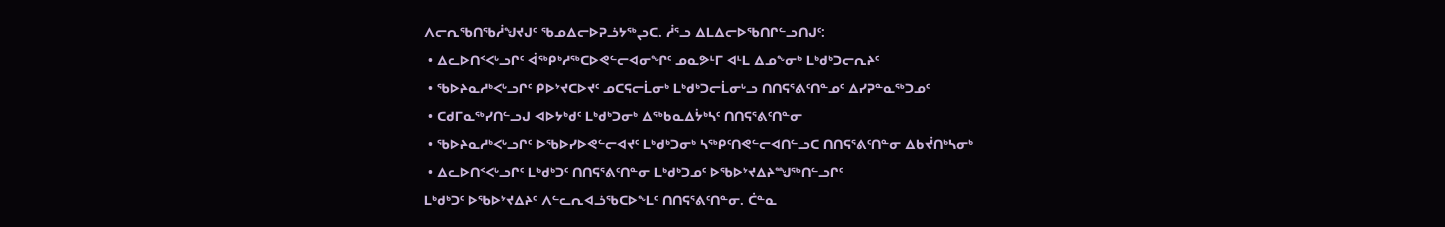ᐱᓕᕆᖃᑎᖃᓲᖑᔪᒍᑦ ᖃᓄᐃᓕᐅᕈᓘᔭᖅᖢᑕ. ᓲᕐᓗ ᐃᒪᐃᓕᐅᖃᑎᒋᓪᓗᑎᒍᑦ:
 • ᐃᓚᐅᑎᑉᐸᒡᓗᒋᑦ ᐋᖅᑭᒃᓱᖅᑕᐅᕙᓪᓕᐊᓂᖏᑦ ᓄᓇᕗᒻᒥ ᐊᒻᒪ ᐃᓄᖕᓂᒃ ᒪᒃᑯᒃᑐᓕᕆᔨᑦ
 • ᖃᐅᔨᓇᓱᒃᐸᒡᓗᒋᑦ ᑭᐅᔾᔪᑕᐅᔪᑦ ᓄᑕᕋᓕᒫᓂᒃ ᒪᒃᑯᒃᑐᓕᒫᓂᒡᓗ ᑎᑎᕋᕐᕕᑦᑎᓐᓄᑦ ᐃᓯᕈᓐᓇᖅᑐᓄᑦ
 • ᑕᑯᒥᓇᖅᓯᑎᓪᓗᒍ ᐊᐅᔭᒃᑯᑦ ᒪᒃᑯᒃᑐᓂᒃ ᐃᖅᑲᓇᐃᔮᒃᓴᑦ ᑎᑎᕋᕐᕕᑦᑎᓐᓂ
 • ᖃᐅᔨᓇᓱᒃᐸᒡᓗᒋᑦ ᐅᖃᐅᓯᐅᕙᓪᓕᐊᔪᑦ ᒪᒃᑯᒃᑐᓂᒃ ᓴᖅᑭᑦᑎᕙᓪᓕᐊᑎᓪᓗᑕ ᑎᑎᕋᕐᕕᑦᑎᓐᓂ ᐃᑲᔫᑎᒃᓴᓂᒃ
 • ᐃᓚᐅᑎᑉᐸᒡᓗᒋᑦ ᒪᒃᑯᒃᑐᑦ ᑎᑎᕋᕐᕕᑦᑎᓐᓂ ᒪᒃᑯᒃᑐᓄᑦ ᐅᖃᐅᔾᔪᐃᔨᙳᖅᑎᓪᓗᒋᑦ
ᒪᒃᑯᒃᑐᑦ ᐅᖃᐅᔾᔪᐃᔨᑦ ᐱᓪᓚᕆᐊᓘᖃᑕᐅᖕᒪᑦ ᑎᑎᕋᕐᕕᑦᑎᓐᓂ. ᑖᓐᓇ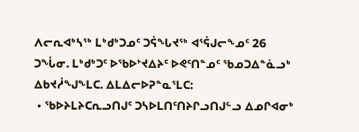ᐱᓕᕆᐊᒃᓴᖅ ᒪᒃᑯᒃᑐᓄᑦ ᑐᕌᖓᔪᖅ ᐊᕐᕌᒍᓕᖕᓄᑦ 26 ᑐᖔᓂ. ᒪᒃᑯᒃᑐᑦ ᐅᖃᐅᔾᔪᐃᔨᑦ ᐅᕙᑦᑎᓐᓄᑦ ᖃᓄᑐᐃᓐᓈᓗᒃ ᐃᑲᔪᓲᖑᖕᒪᑕ. ᐃᒪᐃᓕᐅᕈᓐᓇᕐᒪᑕ:
 • ᖃᐅᔨᒪᔨᑕᕆᓗᑎᒍᑦ ᑐᓴᐅᒪᑎᑦᑎᔨᒋᓗᑎᒍᓪᓗ ᐃᓄᒋᐊᓂᒃ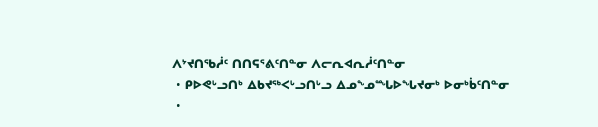ᐱᔾᔪᑎᖃᓲᑦ ᑎᑎᕋᕐᕕᑦᑎᓐᓂ ᐱᓕᕆᐊᕆᓲᑦᑎᓐᓂ
 • ᑭᐅᕙᒡᓗᑎᒃ ᐃᑲᔪᖅᐸᒡᓗᑎᒡᓗ ᐃᓄᖕᓄᙵᐅᖓᔪᓂᒃ ᐅᓂᒃᑳᑦᑎᓐᓂ
 •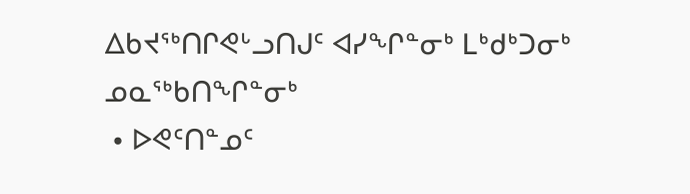ᐃᑲᔪᖅᑎᒋᕙᒡᓗᑎᒍᑦ ᐊᓯᖏᓐᓂᒃ ᒪᒃᑯᒃᑐᓂᒃ ᓄᓇᖅᑲᑎᖏᓐᓂᒃ
 • ᐅᕙᑦᑎᓐᓄᑦ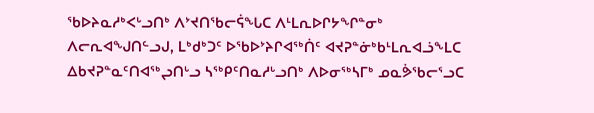ᖃᐅᔨᓇᓱᒃᐸᒡᓗᑎᒃ ᐱᔾᔪᑎᖃᓕᕌᖓᑕ ᐱᒻᒪᕆᐅᒋᔭᖏᓐᓂᒃ
ᐱᓕᕆᐊᖑᑎᓪᓗᒍ, ᒪᒃᑯᒃᑐᑦ ᐅᖃᐅᔾᔨᒋᐊᖅᑏᑦ ᐊᔪᕈᓐᓃᒃᑲᒻᒪᕆᐊᓘᖕᒪᑕ ᐃᑲᔪᕈᓐᓇᑦᑎᐊᖅᖢᑎᒡᓗ ᓴᖅᑭᑦᑎᓇᓱᒡᓗᑎᒃ ᐱᐅᓂᖅᓴᒥᒃ ᓄᓇᕘᖃᓕᕐᓗᑕ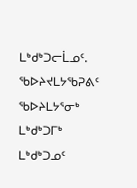ᒪᒃᑯᒃᑐᓕᒫᓄᑦ.
ᖃᐅᔨᔪᒪᔭᖃᕈᕕᑦ ᖃᐅᔨᒪᔭᕐᓂᒃ ᒪᒃᑯᒃᑐᒥᒃ ᒪᒃᑯᒃᑐᓄᑦ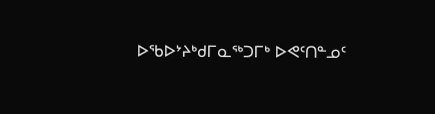ᐅᖃᐅᔾᔨᒃᑯᒥᓇᖅᑐᒥᒃ ᐅᕙᑦᑎᓐᓄᑦ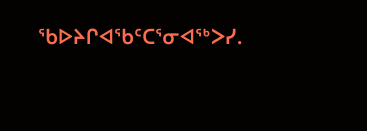ᖃᐅᔨᒋᐊᖃᑦᑕᕐᓂᐊᖅᐳᓯ.